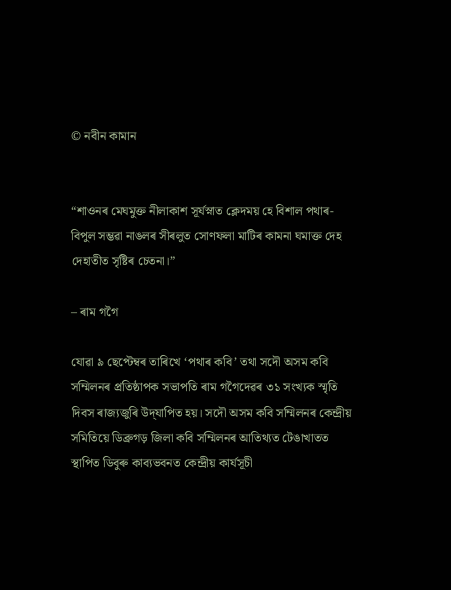© নবীন কামান


“শাওনৰ মেঘমুক্ত নীলাকাশ সূর্যস্নাত ক্লেদময় হে বিশাল পথাৰ-বিপুল সম্ভৱা নাঙলৰ সীৰলুত সোণফলা মাটিৰ কামনা ঘমাক্ত দেহ দেহাতীত সৃষ্টিৰ চেতনা।”

– ৰাম গগৈ

যোৱা ৯ ছেপ্টেম্বৰ তাৰিখে ‘পথাৰ কবি’ তথা সদৌ অসম কবি সম্মিলনৰ প্ৰতিষ্ঠাপক সভাপতি ৰাম গগৈদেৱৰ ৩১ সংখ্যক স্মৃতি দিবস ৰাজ্যজুৰি উদ্‌যাপিত হয়। সদৌ অসম কবি সম্মিলনৰ কেন্দ্রীয় সমিতিয়ে ডিব্রুগড় জিলা কবি সম্মিলনৰ আতিথ্যত টেঙাখাতত স্থাপিত ডিবুৰু কাব্যভবনত কেন্দ্রীয় কার্যসূচী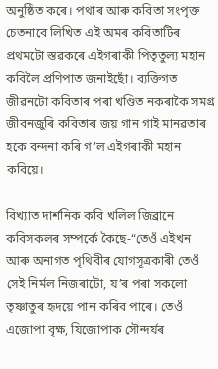অনুষ্ঠিত কৰে। পথাৰ আৰু কবিতা সংপৃক্ত চেতনাবে লিখিত এই অমৰ কবিতাটিৰ প্ৰথমটো স্তৱকৰে এইগৰাকী পিতৃতুল্য মহান কবিলৈ প্রণিপাত জনাইছোঁ। ব্যক্তিগত জীৱনটো কবিতাৰ পৰা খণ্ডিত নকৰাকৈ সমগ্র জীবনজুৰি কবিতাৰ জয় গান গাই মানৱতাৰ হকে বন্দনা কৰি গ’ল এইগৰাকী মহান কবিয়ে।

বিখ্যাত দার্শনিক কবি খলিল জিব্রানে কবিসকলৰ সম্পর্কে কৈছে-“তেওঁ এইখন আৰু অনাগত পৃথিবীৰ যোগসূত্রকাৰী তেওঁ সেই নির্মল নিজৰাটো, য’ৰ পৰা সকলো তৃষ্ণাতুৰ হৃদয়ে পান কৰিব পাৰে। তেওঁ এজোপা বৃক্ষ, যিজোপাক সৌন্দর্যৰ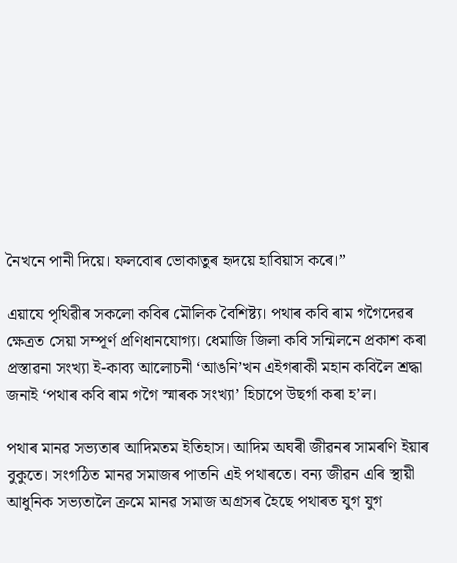নৈখনে পানী দিয়ে। ফলবোৰ ভোকাতুৰ হৃদয়ে হাবিয়াস কৰে।”

এয়াযে পৃথিৱীৰ সকলো কবিৰ মৌলিক বৈশিষ্ট্য। পথাৰ কবি ৰাম গগৈদেৱৰ ক্ষেত্ৰত সেয়া সম্পূর্ণ প্রণিধানযোগ্য। ধেমাজি জিলা কবি সন্মিলনে প্রকাশ কৰা প্রস্তাৱনা সংখ্যা ই-কাব্য আলোচনী ‘আঙনি’খন এইগৰাকী মহান কবিলৈ শ্রদ্ধা জনাই ‘পথাৰ কবি ৰাম গগৈ স্মাৰক সংখ্যা’ হিচাপে উছৰ্গা কৰা হ’ল।

পথাৰ মানৱ সভ্যতাৰ আদিমতম ইতিহাস। আদিম অঘৰী জীৱনৰ সামৰণি ইয়াৰ বুকুতে। সংগঠিত মানৱ সমাজৰ পাতনি এই পথাৰতে। বন্য জীৱন এৰি স্থায়ী আধুনিক সভ্যতালৈ ক্রমে মানৱ সমাজ অগ্ৰসৰ হৈছে পথাৰত যুগ যুগ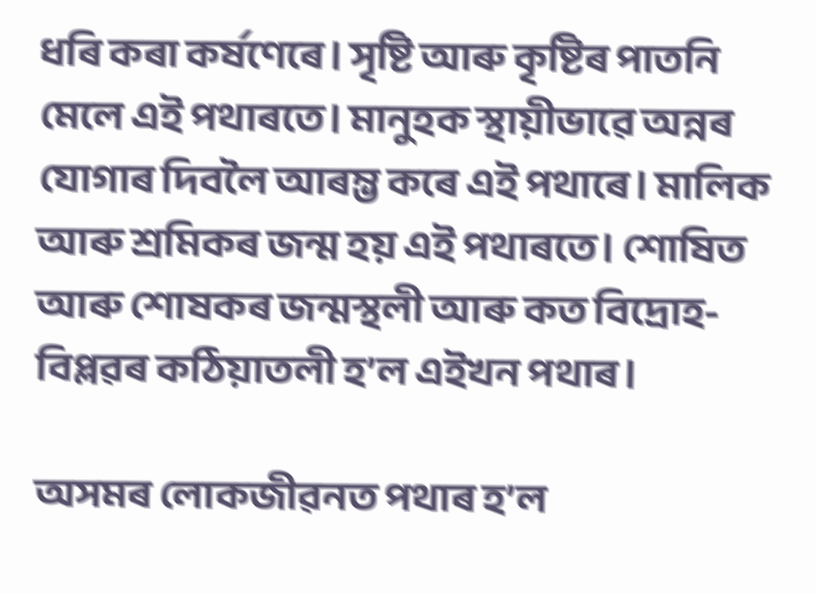ধৰি কৰা কৰ্ষণেৰে। সৃষ্টি আৰু কৃষ্টিৰ পাতনি মেলে এই পথাৰতে। মানুহক স্থায়ীভাৱে অন্নৰ যোগাৰ দিবলৈ আৰম্ভ কৰে এই পথাৰে। মালিক আৰু শ্রমিকৰ জন্ম হয় এই পথাৰতে। শোষিত আৰু শোষকৰ জন্মস্থলী আৰু কত বিদ্রোহ-বিপ্লৱৰ কঠিয়াতলী হ’ল এইখন পথাৰ।

অসমৰ লোকজীৱনত পথাৰ হ’ল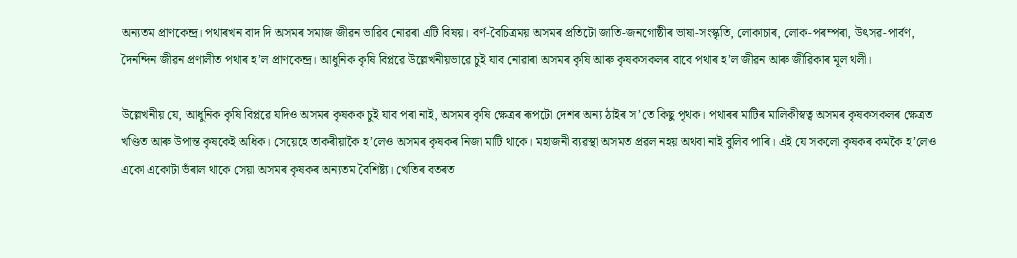অন্যতম প্রাণকেন্দ্র। পথাৰখন বাদ দি অসমৰ সমাজ জীৱন ভাৱিব নোৱৰা এটি বিষয়। বর্ণ-বৈচিত্রময় অসমৰ প্রতিটো জাতি-জনগোষ্ঠীৰ ভাষা-সংস্কৃতি, লোকাচাৰ, লোক-পৰম্পৰা, উৎসৱ-পার্বণ, দৈনন্দিন জীৱন প্রণালীত পথাৰ হ’ল প্রাণকেন্দ্র। আধুনিক কৃষি বিপ্লৱে উল্লেখনীয়ভাৱে চুই যাব নোৱাৰা অসমৰ কৃষি আৰু কৃষকসকলৰ বাবে পথাৰ হ’ল জীৱন আৰু জীৱিকাৰ মূল থলী।

উল্লেখনীয় যে, আধুনিক কৃষি বিপ্লৱে যদিও অসমৰ কৃষকক চুই যাব পৰা নাই, অসমৰ কৃষি ক্ষেত্ৰৰ ৰূপটো দেশৰ অন্য ঠাইৰ স’তে কিছু পৃথক। পথাৰৰ মাটিৰ মালিকীস্বত্ব অসমৰ কৃষকসকলৰ ক্ষেত্ৰত খণ্ডিত আৰু উপান্ত কৃষকেই অধিক। সেয়েহে তাকৰীয়াকৈ হ’লেও অসমৰ কৃষকৰ নিজা মাটি থাকে। মহাজনী ব্যৱস্থা অসমত প্রৱল নহয় অথবা নাই বুলিব পাৰি। এই যে সকলো কৃষকৰ কমকৈ হ’লেও একো একোটা ভঁৰাল থাকে সেয়া অসমৰ কৃষকৰ অন্যতম বৈশিষ্ট্য। খেতিৰ বতৰত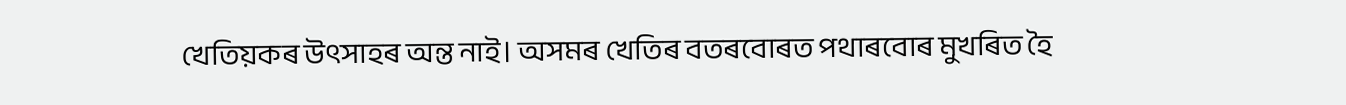খেতিয়কৰ উৎসাহৰ অন্ত নাই। অসমৰ খেতিৰ বতৰবোৰত পথাৰবোৰ মুখৰিত হৈ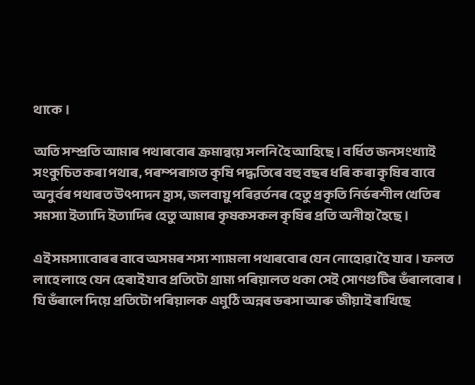থাকে।

অতি সম্প্রতি আমাৰ পথাৰবোৰ ক্ৰমান্বয়ে সলনি হৈ আহিছে। বর্ধিত জনসংখ্যাই সংকুচিত কৰা পথাৰ, পৰম্পৰাগত কৃষি পদ্ধতিৰে বহু বছৰ ধৰি কৰা কৃষিৰ বাবে অনুৰ্বৰ পথাৰত উৎপাদন হ্রাস, জলবায়ু পৰিৱৰ্তনৰ হেতু প্রকৃতি নিৰ্ভৰশীল খেতিৰ সমস্যা ইত্যাদি ইত্যাদিৰ হেতু আমাৰ কৃষকসকল কৃষিৰ প্রতি অনীহা হৈছে।

এই সমস্যাবোৰৰ বাবে অসমৰ শস্য শ্যামলা পথাৰবোৰ যেন নোহোৱা হৈ যাব। ফলত লাহে লাহে যেন হেৰাই যাব প্রতিটো গ্রাম্য পৰিয়ালত থকা সেই সোণগুটিৰ ভঁৰালবোৰ। যি ভঁৰালে দিয়ে প্রতিটো পৰিয়ালক এমুঠি অন্নৰ ভৰসা আৰু জীয়াই ৰাখিছে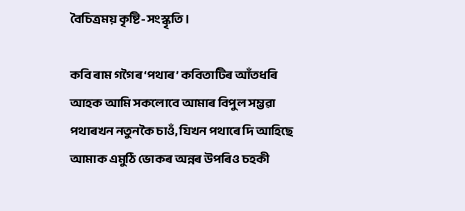বৈচিত্রময় কৃষ্টি-সংস্কৃতি।

কবি ৰাম গগৈৰ ‘পথাৰ’ কবিতাটিৰ আঁতধৰি আহক আমি সকলোবে আমাৰ বিপুল সম্ভৱা পথাৰখন নতুনকৈ চাওঁ, যিখন পথাৰে দি আহিছে আমাক এমুঠি ভোকৰ অন্নৰ উপৰিও চহকী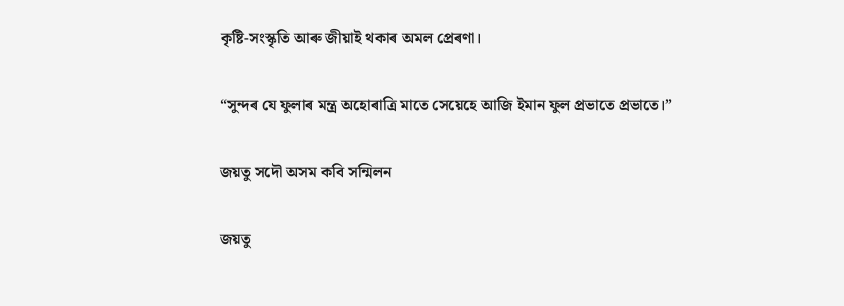কৃষ্টি-সংস্কৃতি আৰু জীয়াই থকাৰ অমল প্রেৰণা।

“সুন্দৰ যে ফুলাৰ মন্ত্র অহোৰাত্রি মাতে সেয়েহে আজি ইমান ফুল প্রভাতে প্রভাতে।”

জয়তু সদৌ অসম কবি সন্মিলন

জয়তু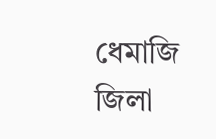ধেমাজি জিলা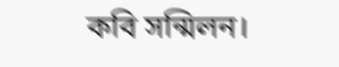কবি সন্মিলন।